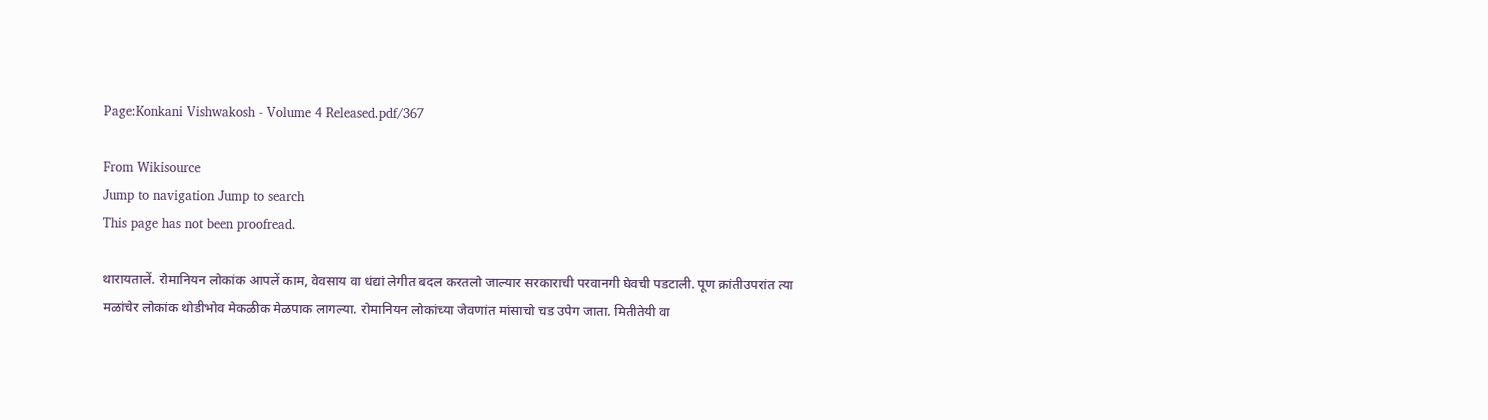Page:Konkani Vishwakosh - Volume 4 Released.pdf/367

From Wikisource
Jump to navigation Jump to search
This page has not been proofread.

थारायतालें. रोमानियन लोकांक आपलें काम, वेवसाय वा धंद्यां लेगीत बदल करतलो जाल्यार सरकाराची परवानगी घेवची पडटाली. पूण क्रांतीउपरांत त्या मळांचेर लोकांक थोडीभोव मेकळीक मेळपाक लागल्या. रोमानियन लोकांच्या जेवणांत मांसाचो चड उपेग जाता. मितीतेयी वा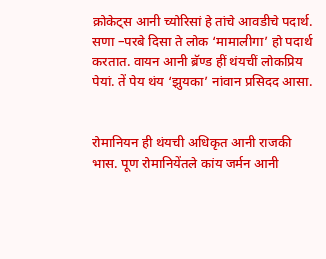क्रोकेट्स आनी च्योरिसां हे तांचे आवडीचे पदार्थ. सणा –परबे दिसा ते लोक ‘मामालीगा’ हो पदार्थ करतात. वायन आनी ब्रॅण्ड हीं थंयचीं लोकप्रिय पेयां. तें पेय थंय ‘झुयका’ नांवान प्रसिदद आसा.


रोमानियन ही थंयची अधिकृत आनी राजकी भास. पूण रोमानियेंतले कांय जर्मन आनी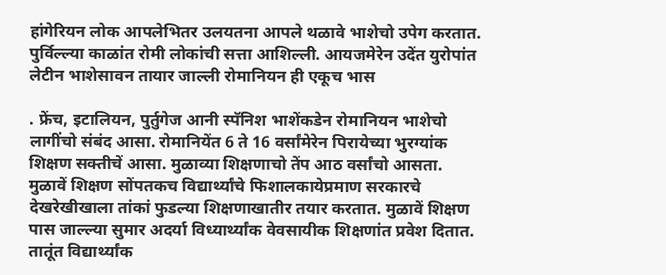हांगेरियन लोक आपलेभितर उलयतना आपले थळावे भाशेचो उपेग करतात. पुर्विल्ल्या काळांत रोमी लोकांची सत्ता आशिल्ली. आयजमेरेन उदेंत युरोपांत लेटीन भाशेसावन तायार जाल्ली रोमानियन ही एकूच भास

. फ्रेंच, इटालियन, पुर्तुगेज आनी स्पॅनिश भाशेंकडेन रोमानियन भाशेचो लागींचो संबंद आसा. रोमानियेंत 6 ते 16 वर्सांमेरेन पिरायेच्या भुरग्यांक शिक्षण सक्तीचें आसा. मुळाव्या शिक्षणाचो तेंप आठ वर्सांचो आसता. मुळावें शिक्षण सोंपतकच विद्यार्थ्यांचे फिशालकायेप्रमाण सरकारचे देखरेखीखाला तांकां फुडल्या शिक्षणाखातीर तयार करतात. मुळावें शिक्षण पास जाल्ल्या सुमार अदर्या विध्यार्थ्यांक वेवसायीक शिक्षणांत प्रवेश दितात. तातूंत विद्यार्थ्यांक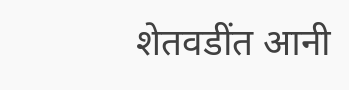शेतवडींत आनी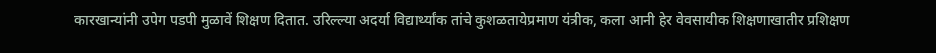कारखान्यांनी उपेग पडपी मुळावें शिक्षण दितात. उरिल्ल्या अदर्या विद्यार्थ्यांक तांचे कुशळतायेप्रमाण यंत्रीक, कला आनी हेर वेवसायीक शिक्षणाखातीर प्रशिक्षण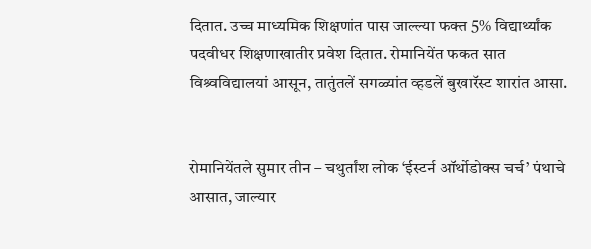दितात. उच्च माध्यमिक शिक्षणांत पास जाल्ल्या फक्त 5% विद्यार्थ्यांक पदवीधर शिक्षणाखातीर प्रवेश दितात. रोमानियेंत फकत सात विश्र्वविद्यालयां आसून, तातुंतलें सगळ्यांत व्हडलें बुखारॅस्ट शारांत आसा.


रोमानियेंतले सुमार तीन – चथुर्तांश लोक ‘ईस्टर्न ऑर्थोडोक्स चर्च’ पंथाचे आसात, जाल्यार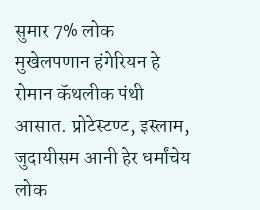सुमार 7% लोक मुखेलपणान हंगेरियन हे रोमान कॅथलीक पंथी आसात. प्रोटेस्टण्ट, इस्लाम, जुदायीसम आनी हेर धर्मांचेय लोक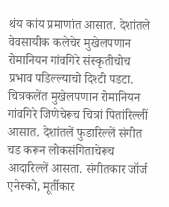थंय कांय प्रमाणांत आसात. देशांतले वेवसायीक कलेचेर मुखेलपणान रोमानियन गांवगिरे संस्कृतीचोच प्रभाव पडिल्ल्याचो दिश्टी पडटा. चित्रकलेंत मुखेलपणान रोमानियन गांवगिरे जिणेचेरूच चित्रां पितांरिल्लीं आसात. देशांतलें फुडारिल्लें संगीत चड करून लोकसंगिताचेरूच आदारिल्लें आसता. संगीतकार जॉर्ज एनेस्को, मूर्तीकार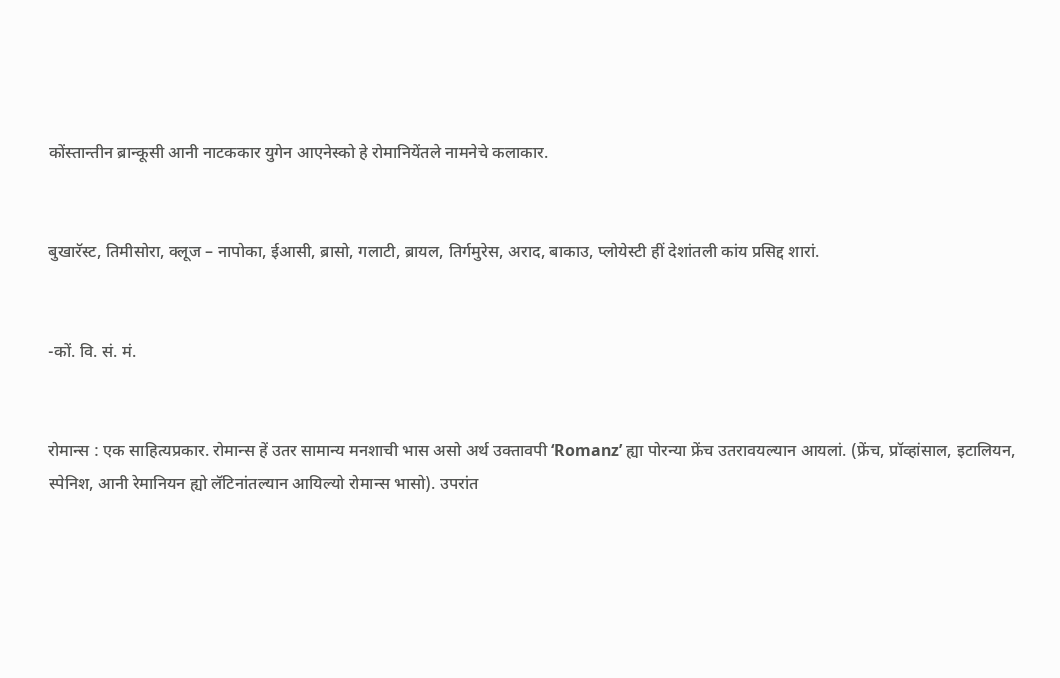कोंस्तान्तीन ब्रान्कूसी आनी नाटककार युगेन आएनेस्को हे रोमानियेंतले नामनेचे कलाकार.


बुखारॅस्ट, तिमीसोरा, क्लूज – नापोका, ईआसी, ब्रासो, गलाटी, ब्रायल, तिर्गमुरेस, अराद, बाकाउ, प्लोयेस्टी हीं देशांतली कांय प्रसिद्द शारां.


-कों. वि. सं. मं.


रोमान्स : एक साहित्यप्रकार. रोमान्स हें उतर सामान्य मनशाची भास असो अर्थ उक्तावपी ‘Romanz’ ह्या पोरन्या फ्रेंच उतरावयल्यान आयलां. (फ्रेंच, प्रॉव्हांसाल, इटालियन, स्पेनिश, आनी रेमानियन ह्यो लॅटिनांतल्यान आयिल्यो रोमान्स भासो). उपरांत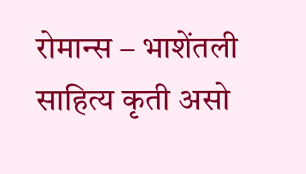रोमान्स – भाशेंतली साहित्य कृती असो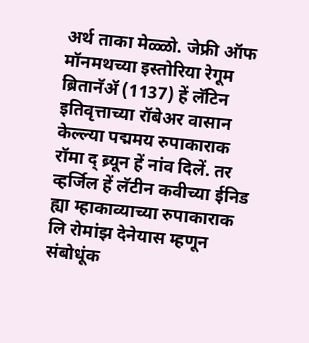अर्थ ताका मेळ्ळो. जेफ्री ऑफ मॉनमथच्या इस्तोरिया रेगूम ब्रितानॅॲ (1137) हें लॅटिन इतिवृत्ताच्या रॉबेअर वासान केल्ल्या पद्ममय रुपाकाराक रॉमा द् ब्र्यून हें नांव दिलें. तर व्हर्जिल हें लॅटीन कवीच्या ईनिड ह्या म्हाकाव्याच्या रुपाकाराक लि रोमांझ देनेयास म्हणून संबोधूंक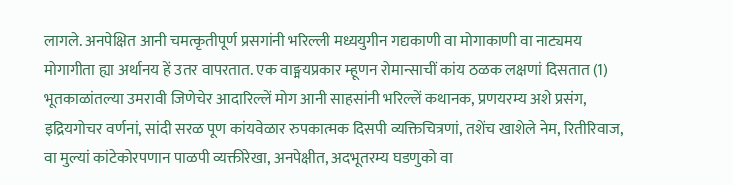लागले. अनपेक्षित आनी चमत्कृतीपूर्ण प्रसगांनी भरिल्ली मध्ययुगीन गद्यकाणी वा मोगाकाणी वा नाट्यमय मोगागीता ह्या अर्थानय हें उतर वापरतात. एक वाङ्मयप्रकार म्हूणन रोमान्साचीं कांय ठळक लक्षणां दिसतात (1) भूतकाळांतल्या उमरावी जिणेचेर आदारिल्लें मोग आनी साहसांनी भरिल्लें कथानक, प्रणयरम्य अशे प्रसंग, इद्रियगोचर वर्णनां, सांदी सरळ पूण कांयवेळार रुपकात्मक दिसपी व्यक्तिचित्रणां, तशेंच खाशेले नेम, रितीरिवाज, वा मुल्यां कांटेकोरपणान पाळपी व्यक्तीरेखा, अनपेक्षीत, अदभूतरम्य घडणुको वा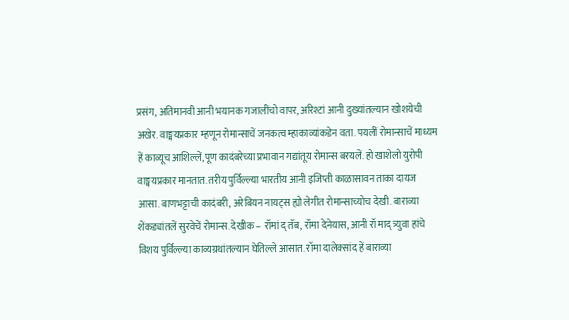प्रसंग, अतिमानवी आनी भयानक गजालींचो वापर, अरिश्टां आनी दुख्यांतल्यान खोशयेची अखेर. वाङ्मयप्रकार म्हणून रोमान्साचें जनकत्व म्हाकाव्यांकडेन वता. पयलीं रोमान्साचें माध्यम हें काव्यूच आशिल्लें,पूण कादंबरेच्या प्रभावान गद्यांतूय रोमान्स बरयलें. हो खाशेलो युरोपी वाङ्मयप्रकार मानतात. तरीय पुर्विल्ल्या भारतीय आनी इजिप्ती काळासावन ताका दायज आसा. बाणभट्टाची कादंबरी, अरेबियन नायट्स ह्यो लेगीत रोमान्साच्योच देखी. बाराव्या शेंकड्यांतलें सुरवेचें रोमान्स. देखीक – रॉमां द् तॅब, रॉमा देनेयास, आनी रॉ माद् त्र्युवा हांचे विशय पुर्विल्ल्या काव्यग्रथांतल्यान घेतिल्ले आसात. रॉमा दालेक्सांद हें बाराव्या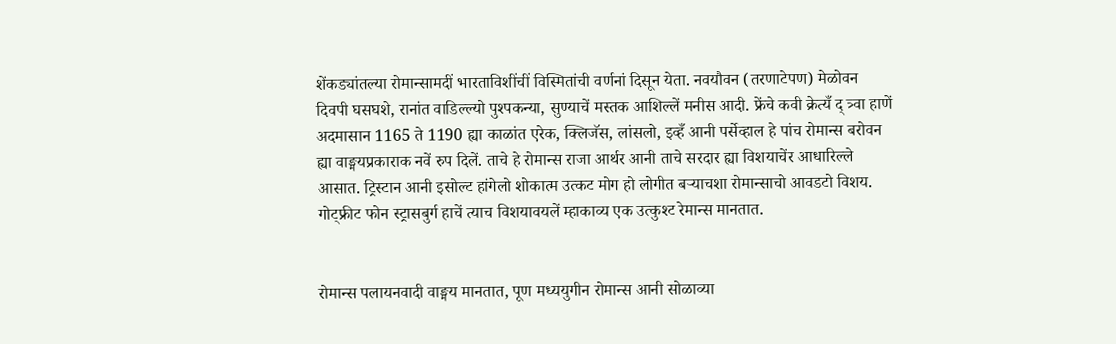शेंकड्यांतल्या रोमान्सामदीं भारताविशींचीं विस्मितांची वर्णनां दिसून येता. नवयौवन (तरणाटेपण) मेळोवन दिवपी घसघशे, रानांत वाडिल्ल्यो पुश्पकन्या, सुण्याचें मस्तक आशिल्लें मनीस आदी. फ्रेंचे कवी क्रेत्यँ द् त्र्वा हाणें अदमासान 1165 ते 1190 ह्या काळांत एरेक, क्लिजॅस, लांसलो, इव्हँ आनी पर्सेव्हाल हे पांच रोमान्स बरोवन ह्या वाङ्मयप्रकाराक नवें रुप दिलें. ताचे हे रोमान्स राजा आर्थर आनी ताचे सरदार ह्या विशयाचेंर आधारिल्ले आसात. ट्रिस्टान आनी इसोल्ट हांगेलो शोकात्म उत्कट मोग हो लोगीत बऱ्याचशा रोमान्साचो आवडटो विशय. गोट्फ्रीट फोन स्ट्रासबुर्ग हाचें त्याच विशयावयलें म्हाकाव्य एक उत्कुश्ट रेमान्स मानतात.


रोमान्स पलायनवादी वाङ्मय मानतात, पूण मध्ययुगीन रोमान्स आनी सोळाव्या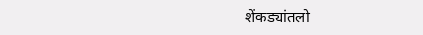शेंकड्यांतलो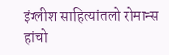इंग्लीश साहित्यांतलो रोमान्स हांचो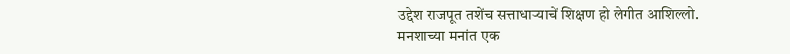उद्देश राजपूत तशेंच सत्ताधाऱ्याचें शिक्षण हो लेगीत आशिल्लो. मनशाच्या मनांत एक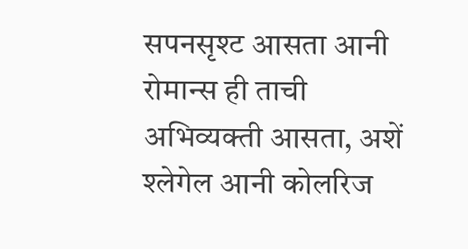सपनसृश्ट आसता आनी रोमान्स ही ताची अभिव्यक्ती आसता, अशें श्लेगेल आनी कोलरिज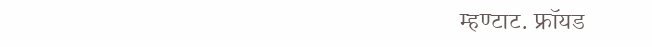म्हण्टाट. फ्रॉयड